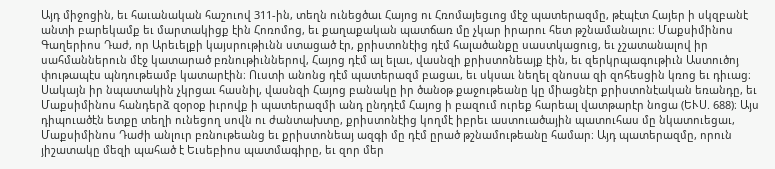Այդ միջոցին, եւ հաւանական հաշուով 311-ին, տեղն ունեցծաւ Հայոց ու Հռոմայեցւոց մէջ պատերազմը, թէպէտ Հայեր ի սկզբանէ անտի բարեկամք եւ մարտակիցք էին Հոռոմոց, եւ քաղաքական պատճառ մը չկար իրարու հետ թշնամանալու։ Մաքսիմինոս Գաղերիոս Դաժ, որ Արեւելքի կայսրութիւնն ստացած էր, քրիստոնէից դէմ հալածանքը սաստկացուց, եւ չշատանալով իր սահմաններուն մէջ կատարած բռնութիւններով, Հայոց դէմ ալ ելաւ, վասնզի քրիստոնեայք էին, եւ զերկրպագութիւն Աստուծոյ փութապէս պնդութեամբ կատարէին։ Ուստի անոնց դէմ պատերազմ բացաւ, եւ սկսաւ նեղել զնոսա զի զոհեսցին կռոց եւ դիւաց։ Սակայն իր նպատակին չկրցաւ հասնիլ, վասնզի Հայոց բանակը իր ծանօթ քաջութեանը կը միացնէր քրիստոնէական եռանդը, եւ Մաքսիմինոս հանդերձ զօրօք իւրովք ի պատերազմի անդ ընդդէմ Հայոց ի բազում ուրեք հարեալ վատթարէր նոցա (ԵՒՍ. 688)։ Այս դիպուածէն ետքը տեղի ունեցող սովն ու ժանտախտը, քրիստոնէից կողմէ իբրեւ աստուածային պատուհաս մը նկատուեցաւ, Մաքսիմինոս Դաժի անլուր բռնութեանց եւ քրիստոնեայ ազգի մը դէմ ըրած թշնամութեանը համար։ Այդ պատերազմը, որուն յիշատակը մեզի պահած է Եւսեբիոս պատմագիրը, եւ զոր մեր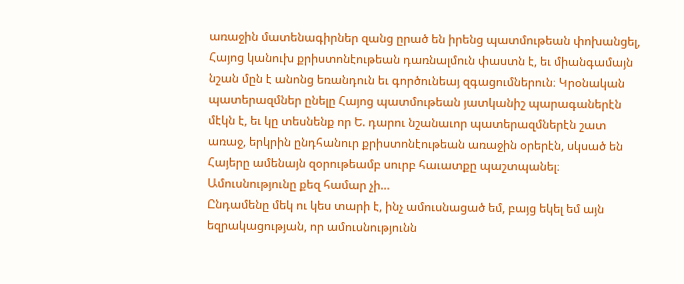առաջին մատենագիրներ զանց ըրած են իրենց պատմութեան փոխանցել, Հայոց կանուխ քրիստոնէութեան դառնալմուն փաստն է, եւ միանգամայն նշան մըն է անոնց եռանդուն եւ գործունեայ զգացումներուն։ Կրօնական պատերազմներ ընելը Հայոց պատմութեան յատկանիշ պարագաներէն մէկն է, եւ կը տեսնենք որ Ե. դարու նշանաւոր պատերազմներէն շատ առաջ, երկրին ընդհանուր քրիստոնէութեան առաջին օրերէն, սկսած են Հայերը ամենայն զօրութեամբ սուրբ հաւատքը պաշտպանել։
Ամուսնությունը քեզ համար չի…
Ընդամենը մեկ ու կես տարի է, ինչ ամուսնացած եմ, բայց եկել եմ այն եզրակացության, որ ամուսնությունն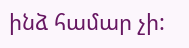ինձ համար չի: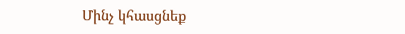Մինչ կհասցնեք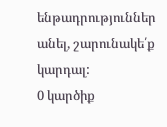ենթադրություններ անել, շարունակե՛ք կարդալ:
0 կարծիք